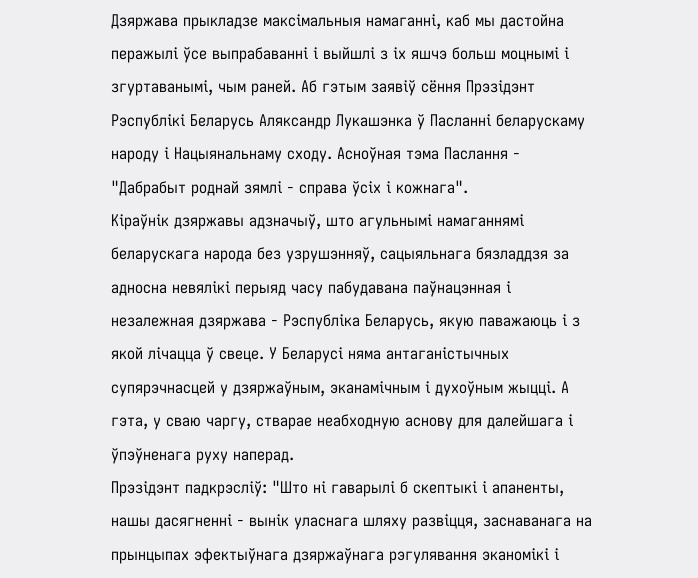Дзяржава прыкладзе максімальныя намаганні, каб мы дастойна перажылі ўсе выпрабаванні і выйшлі з іх яшчэ больш моцнымі і згуртаванымі, чым раней. Аб гэтым заявіў сёння Прэзідэнт Рэспублікі Беларусь Аляксандр Лукашэнка ў Пасланні беларускаму народу і Нацыянальнаму сходу. Асноўная тэма Паслання - "Дабрабыт роднай зямлі - справа ўсіх і кожнага".
Кіраўнік дзяржавы адзначыў, што агульнымі намаганнямі беларускага народа без узрушэнняў, сацыяльнага бязладдзя за адносна невялікі перыяд часу пабудавана паўнацэнная і незалежная дзяржава - Рэспубліка Беларусь, якую паважаюць і з якой лічацца ў свеце. У Беларусі няма антаганістычных супярэчнасцей у дзяржаўным, эканамічным і духоўным жыцці. А гэта, у сваю чаргу, стварае неабходную аснову для далейшага і ўпэўненага руху наперад.
Прэзідэнт падкрэсліў: "Што ні гаварылі б скептыкі і апаненты, нашы дасягненні - вынік уласнага шляху развіцця, заснаванага на прынцыпах эфектыўнага дзяржаўнага рэгулявання эканомікі і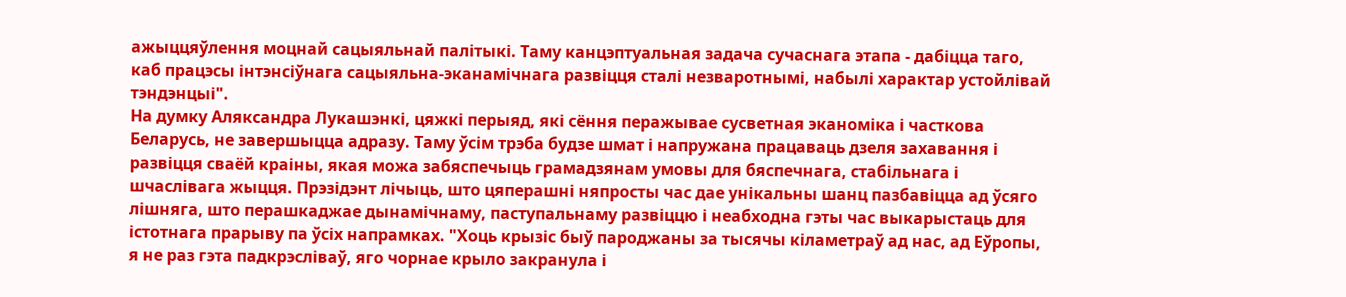ажыццяўлення моцнай сацыяльнай палітыкі. Таму канцэптуальная задача сучаснага этапа - дабіцца таго, каб працэсы інтэнсіўнага сацыяльна-эканамічнага развіцця сталі незваротнымі, набылі характар устойлівай тэндэнцыі".
На думку Аляксандра Лукашэнкі, цяжкі перыяд, які сёння перажывае сусветная эканоміка і часткова Беларусь, не завершыцца адразу. Таму ўсім трэба будзе шмат і напружана працаваць дзеля захавання і развіцця сваёй краіны, якая можа забяспечыць грамадзянам умовы для бяспечнага, стабільнага і шчаслівага жыцця. Прэзідэнт лічыць, што цяперашні няпросты час дае унікальны шанц пазбавіцца ад ўсяго лішняга, што перашкаджае дынамічнаму, паступальнаму развіццю і неабходна гэты час выкарыстаць для істотнага прарыву па ўсіх напрамках. "Хоць крызіс быў пароджаны за тысячы кіламетраў ад нас, ад Еўропы, я не раз гэта падкрэсліваў, яго чорнае крыло закранула і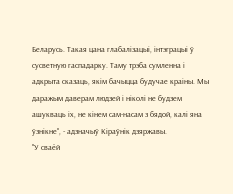Беларусь. Такая цана глабалізацыі, інтэграцыі ў сусветную гаспадарку. Таму трэба сумленна і адкрыта сказаць, якім бачыцца будучае краіны. Мы даражым даверам людзей і ніколі не будзем ашукваць іх, не кінем сам-насам з бядой, калі яна ўзнікне", - адзначыў Кіраўнік дзяржавы.
"У сваёй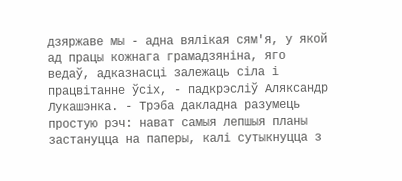дзяржаве мы - адна вялікая сям'я, у якой ад працы кожнага грамадзяніна, яго ведаў, адказнасці залежаць сіла і працвітанне ўсіх, - падкрэсліў Аляксандр Лукашэнка. - Трэба дакладна разумець простую рэч: нават самыя лепшыя планы застануцца на паперы, калі сутыкнуцца з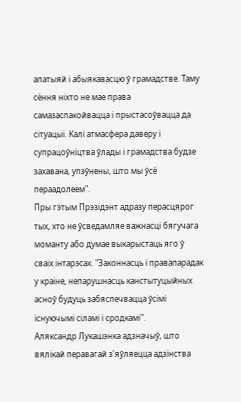апатыяй і абыякавасцю ў грамадстве. Таму сёння ніхто не мае права самазаспакойвацца і прыстасоўвацца да сітуацыі. Калі атмасфера даверу і супрацоўніцтва ўлады і грамадства будзе захавана, упэўнены, што мы ўсё пераадолеем".
Пры гэтым Прэзідэнт адразу перасцярог тых, хто не ўсведамляе важнасці бягучага моманту або думае выкарыстаць яго ў сваіх інтарэсах. "Законнасць і правапарадак у краіне, непарушнасць канстытуцыйных асноў будуць забяспечвацца ўсімі існуючымі сіламі і сродкамі".
Аляксандр Лукашэнка адзначыў, што вялікай перавагай з'яўляецца адзінства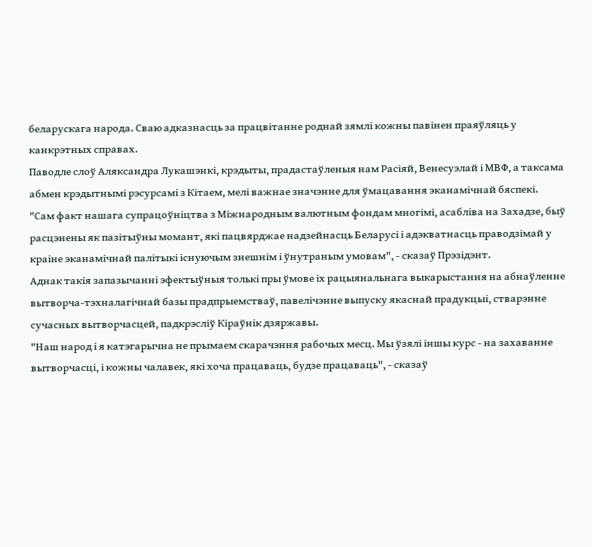беларускага народа. Сваю адказнасць за працвітанне роднай зямлі кожны павінен праяўляць у канкрэтных справах.
Паводле слоў Аляксандра Лукашэнкі, крэдыты, прадастаўленыя нам Расіяй, Венесуэлай і МВФ, а таксама абмен крэдытнымі рэсурсамі з Кітаем, мелі важнае значэнне для ўмацавання эканамічнай бяспекі.
"Сам факт нашага супрацоўніцтва з Міжнародным валютным фондам многімі, асабліва на Захадзе, быў расцэнены як пазітыўны момант, які пацвярджае надзейнасць Беларусі і адэкватнасць праводзімай у краіне эканамічнай палітыкі існуючым знешнім і ўнутраным умовам", - сказаў Прэзідэнт.
Аднак такія запазычанні эфектыўныя толькі пры ўмове іх рацыянальнага выкарыстання на абнаўленне вытворча-тэхналагічнай базы прадпрыемстваў, павелічэнне выпуску якаснай прадукцыі, стварэнне сучасных вытворчасцей, падкрэсліў Кіраўнік дзяржавы.
"Наш народ і я катэгарычна не прымаем скарачэння рабочых месц. Мы ўзялі іншы курс - на захаванне вытворчасці, і кожны чалавек, які хоча працаваць, будзе працаваць", - сказаў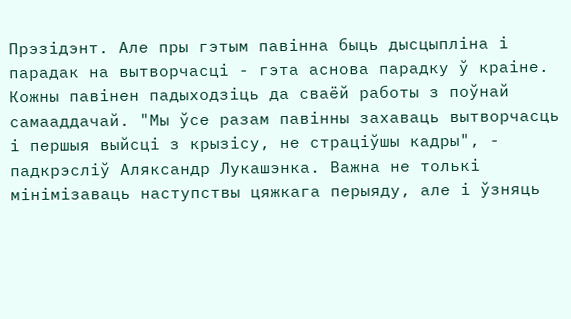Прэзідэнт. Але пры гэтым павінна быць дысцыпліна і парадак на вытворчасці - гэта аснова парадку ў краіне. Кожны павінен падыходзіць да сваёй работы з поўнай самааддачай. "Мы ўсе разам павінны захаваць вытворчасць і першыя выйсці з крызісу, не страціўшы кадры", - падкрэсліў Аляксандр Лукашэнка. Важна не толькі мінімізаваць наступствы цяжкага перыяду, але і ўзняць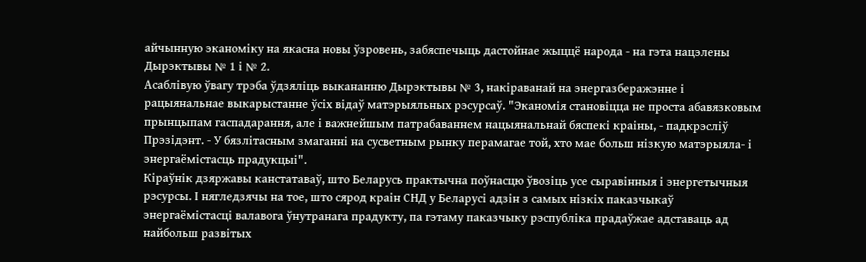айчынную эканоміку на якасна новы ўзровень, забяспечыць дастойнае жыццё народа - на гэта нацэлены Дырэктывы № 1 і № 2.
Асаблівую ўвагу трэба ўдзяліць выкананню Дырэктывы № 3, накіраванай на энергазберажэнне і рацыянальнае выкарыстанне ўсіх відаў матэрыяльных рэсурсаў. "Эканомія становіцца не проста абавязковым прынцыпам гаспадарання, але і важнейшым патрабаваннем нацыянальнай бяспекі краіны, - падкрэсліў Прэзідэнт. - У бязлітасным змаганні на сусветным рынку перамагае той, хто мае больш нізкую матэрыяла- і энергаёмістасць прадукцыі".
Кіраўнік дзяржавы канстатаваў, што Беларусь практычна поўнасцю ўвозіць усе сыравінныя і энергетычныя рэсурсы. І нягледзячы на тое, што сярод краін СНД у Беларусі адзін з самых нізкіх паказчыкаў энергаёмістасці валавога ўнутранага прадукту, па гэтаму паказчыку рэспубліка прадаўжае адставаць ад найбольш развітых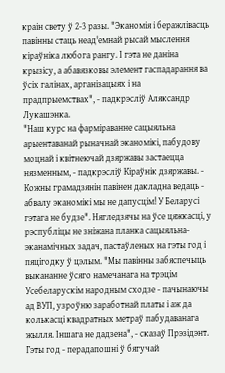краін свету ў 2-3 разы. "Эканомія і беражлівасць павінны стаць неад'емнай рысай мыслення кіраўніка любога рангу. І гэта не даніна крызісу, а абавязковы элемент гаспадарання ва ўсіх галінах, арганізацыях і на прадпрыемствах", - падкрэсліў Аляксандр Лукашэнка.
"Наш курс на фарміраванне сацыяльна арыентаванай рыначнай эканомікі, пабудову моцнай і квітнеючай дзяржавы застаецца нязменным, - падкрэсліў Кіраўнік дзяржавы. - Кожны грамадзянін павінен дакладна ведаць - абвалу эканомікі мы не дапусцім! У Беларусі гэтага не будзе". Нягледзячы на ўсе цяжкасці, у рэспубліцы не зніжана планка сацыяльна-эканамічных задач, пастаўленых на гэты год і пяцігодку ў цэлым. "Мы павінны забяспечыць выкананне ўсяго намечанага на трэцім Усебеларускім народным сходзе - пачынаючы ад ВУП, узроўню заработнай платы і аж да колькасці квадратных метраў пабудаванага жылля. Іншага не дадзена", - сказаў Прэзідэнт. Гэты год - перадапошні ў бягучай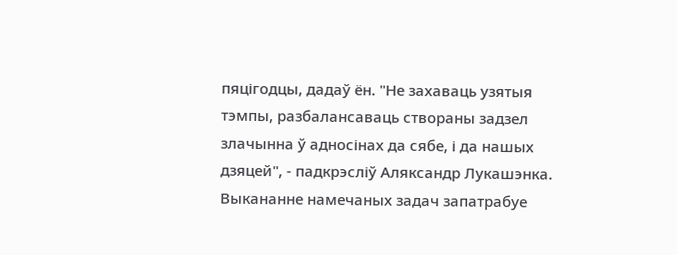пяцігодцы, дадаў ён. "Не захаваць узятыя тэмпы, разбалансаваць створаны задзел злачынна ў адносінах да сябе, і да нашых дзяцей", - падкрэсліў Аляксандр Лукашэнка.
Выкананне намечаных задач запатрабуе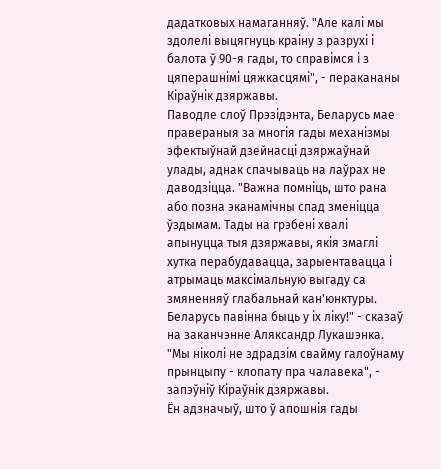дадатковых намаганняў. "Але калі мы здолелі выцягнуць краіну з разрухі і балота ў 90-я гады, то справімся і з цяперашнімі цяжкасцямі", - перакананы Кіраўнік дзяржавы.
Паводле слоў Прэзідэнта, Беларусь мае правераныя за многія гады механізмы эфектыўнай дзейнасці дзяржаўнай улады, аднак спачываць на лаўрах не даводзіцца. "Важна помніць, што рана або позна эканамічны спад зменіцца ўздымам. Тады на грэбені хвалі апынуцца тыя дзяржавы, якія змаглі хутка перабудавацца, зарыентавацца і атрымаць максімальную выгаду са змяненняў глабальнай кан'юнктуры. Беларусь павінна быць у іх ліку!" - сказаў на заканчэнне Аляксандр Лукашэнка.
"Мы ніколі не здрадзім свайму галоўнаму прынцыпу - клопату пра чалавека", - запэўніў Кіраўнік дзяржавы.
Ён адзначыў, што ў апошнія гады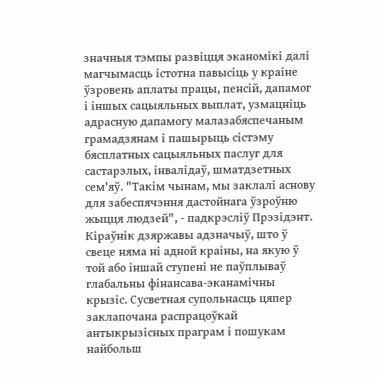значныя тэмпы развіцця эканомікі далі магчымасць істотна павысіць у краіне ўзровень аплаты працы, пенсій, дапамог і іншых сацыяльных выплат, узмацніць адрасную дапамогу малазабяспечаным грамадзянам і пашырыць сістэму бясплатных сацыяльных паслуг для састарэлых, інвалідаў, шматдзетных сем'яў. "Такім чынам, мы заклалі аснову для забеспячэння дастойнага ўзроўню жыцця людзей", - падкрэсліў Прэзідэнт.
Кіраўнік дзяржавы адзначыў, што ў свеце няма ні адной краіны, на якую ў той або іншай ступені не паўплываў глабальны фінансава-эканамічны крызіс. Сусветная супольнасць цяпер заклапочана распрацоўкай антыкрызісных праграм і пошукам найбольш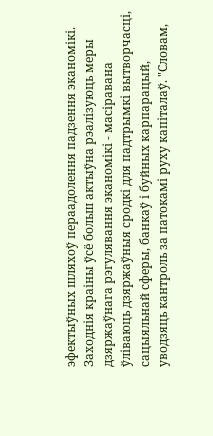эфектыўных шляхоў пераадолення падзення эканомікі. Заходнія краіны ўсё больш актыўна рэалізуюць меры дзяржаўнага рэгулявання эканомікі - масіравана ўліваюць дзяржаўныя сродкі для падтрымкі вытворчасці, сацыяльнай сферы, банкаў і буйных карпарацый, уводзяць кантроль за патокамі руху капіталаў. "Словам,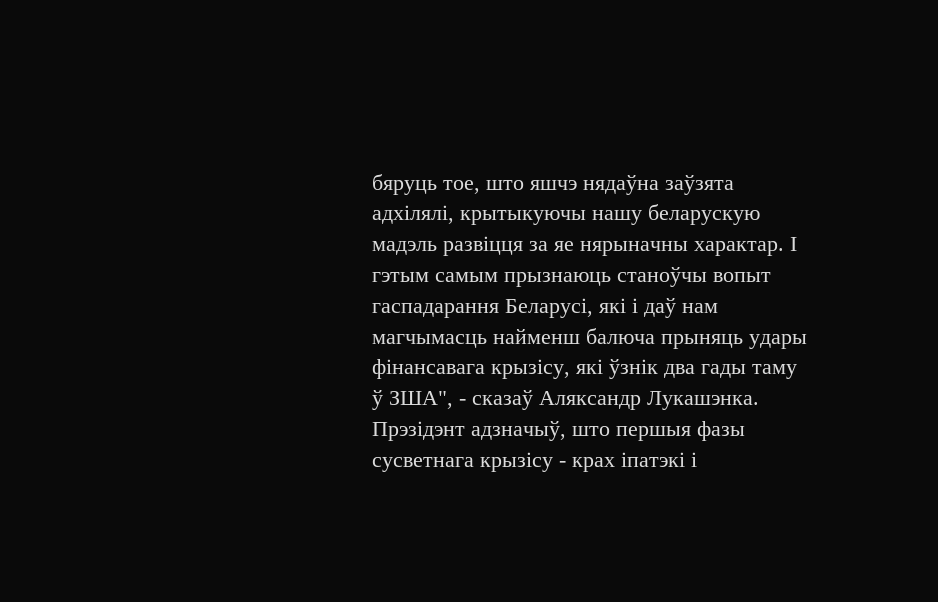бяруць тое, што яшчэ нядаўна заўзята адхілялі, крытыкуючы нашу беларускую мадэль развіцця за яе нярыначны характар. І гэтым самым прызнаюць станоўчы вопыт гаспадарання Беларусі, які і даў нам магчымасць найменш балюча прыняць удары фінансавага крызісу, які ўзнік два гады таму ў ЗША", - сказаў Аляксандр Лукашэнка.
Прэзідэнт адзначыў, што першыя фазы сусветнага крызісу - крах іпатэкі і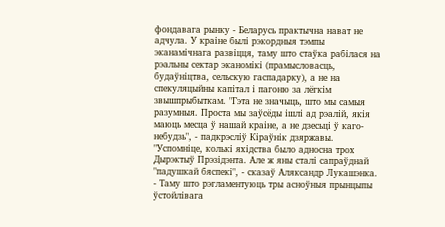фондавага рынку - Беларусь практычна нават не адчула. У краіне былі рэкордныя тэмпы эканамічнага развіцця, таму што стаўка рабілася на рэальны сектар эканомікі (прамысловасць, будаўніцтва, сельскую гаспадарку), а не на спекуляцыйны капітал і пагоню за лёгкім звышпрыбыткам. "Гэта не значыць, што мы самыя разумныя. Проста мы заўсёды ішлі ад рэалій, якія маюць месца ў нашай краіне, а не дзесьці ў каго-небудзь", - падкрэсліў Кіраўнік дзяржавы.
"Успомніце, колькі яхідства было адносна трох Дырэктыў Прэзідэнта. Але ж яны сталі сапраўднай "падушкай бяспекі", - сказаў Аляксандр Лукашэнка. - Таму што рэгламентуюць тры асноўныя прынцыпы ўстойлівага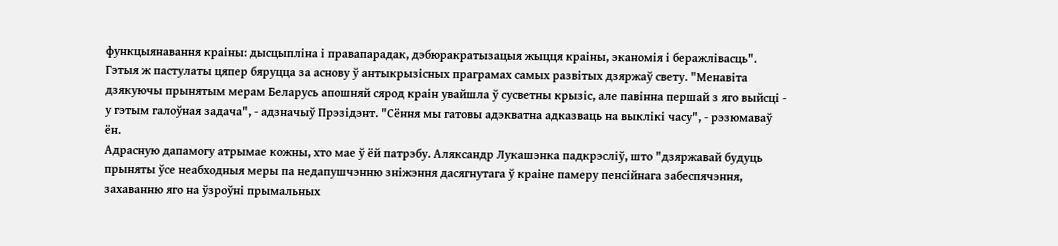функцыянавання краіны: дысцыпліна і правапарадак, дэбюракратызацыя жыцця краіны, эканомія і беражлівасць". Гэтыя ж пастулаты цяпер бяруцца за аснову ў антыкрызісных праграмах самых развітых дзяржаў свету. "Менавіта дзякуючы прынятым мерам Беларусь апошняй сярод краін увайшла ў сусветны крызіс, але павінна першай з яго выйсці - у гэтым галоўная задача", - адзначыў Прэзідэнт. "Сёння мы гатовы адэкватна адказваць на выклікі часу", - рэзюмаваў ён.
Адрасную дапамогу атрымае кожны, хто мае ў ёй патрэбу. Аляксандр Лукашэнка падкрэсліў, што "дзяржавай будуць прыняты ўсе неабходныя меры па недапушчэнню зніжэння дасягнутага ў краіне памеру пенсійнага забеспячэння, захаванню яго на ўзроўні прымальных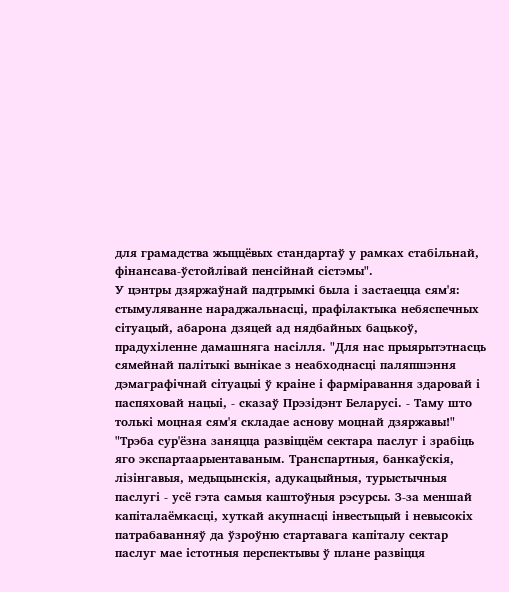для грамадства жыццёвых стандартаў у рамках стабільнай, фінансава-ўстойлівай пенсійнай сістэмы".
У цэнтры дзяржаўнай падтрымкі была і застаецца сям'я: стымуляванне нараджальнасці, прафілактыка небяспечных сітуацый, абарона дзяцей ад нядбайных бацькоў, прадухіленне дамашняга насілля. "Для нас прыярытэтнасць сямейнай палітыкі вынікае з неабходнасці паляпшэння дэмаграфічнай сітуацыі ў краіне і фарміравання здаровай і паспяховай нацыі, - сказаў Прэзідэнт Беларусі. - Таму што толькі моцная сям'я складае аснову моцнай дзяржавы!"
"Трэба сур'ёзна заняцца развіццём сектара паслуг і зрабіць яго экспартаарыентаваным. Транспартныя, банкаўскія, лізінгавыя, медыцынскія, адукацыйныя, турыстычныя паслугі - усё гэта самыя каштоўныя рэсурсы. З-за меншай капіталаёмкасці, хуткай акупнасці інвестыцый і невысокіх патрабаванняў да ўзроўню стартавага капіталу сектар паслуг мае істотныя перспектывы ў плане развіцця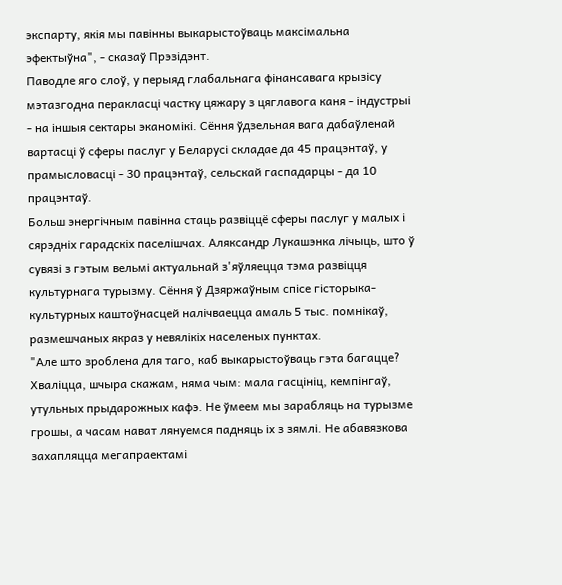экспарту, якія мы павінны выкарыстоўваць максімальна эфектыўна", - сказаў Прэзідэнт.
Паводле яго слоў, у перыяд глабальнага фінансавага крызісу мэтазгодна перакласці частку цяжару з цяглавога каня - індустрыі - на іншыя сектары эканомікі. Сёння ўдзельная вага дабаўленай вартасці ў сферы паслуг у Беларусі складае да 45 працэнтаў, у прамысловасці - 30 працэнтаў, сельскай гаспадарцы - да 10 працэнтаў.
Больш энергічным павінна стаць развіццё сферы паслуг у малых і сярэдніх гарадскіх паселішчах. Аляксандр Лукашэнка лічыць, што ў сувязі з гэтым вельмі актуальнай з'яўляецца тэма развіцця культурнага турызму. Сёння ў Дзяржаўным спісе гісторыка-культурных каштоўнасцей налічваецца амаль 5 тыс. помнікаў, размешчаных якраз у невялікіх населеных пунктах.
"Але што зроблена для таго, каб выкарыстоўваць гэта багацце? Хваліцца, шчыра скажам, няма чым: мала гасцініц, кемпінгаў, утульных прыдарожных кафэ. Не ўмеем мы зарабляць на турызме грошы, а часам нават лянуемся падняць іх з зямлі. Не абавязкова захапляцца мегапраектамі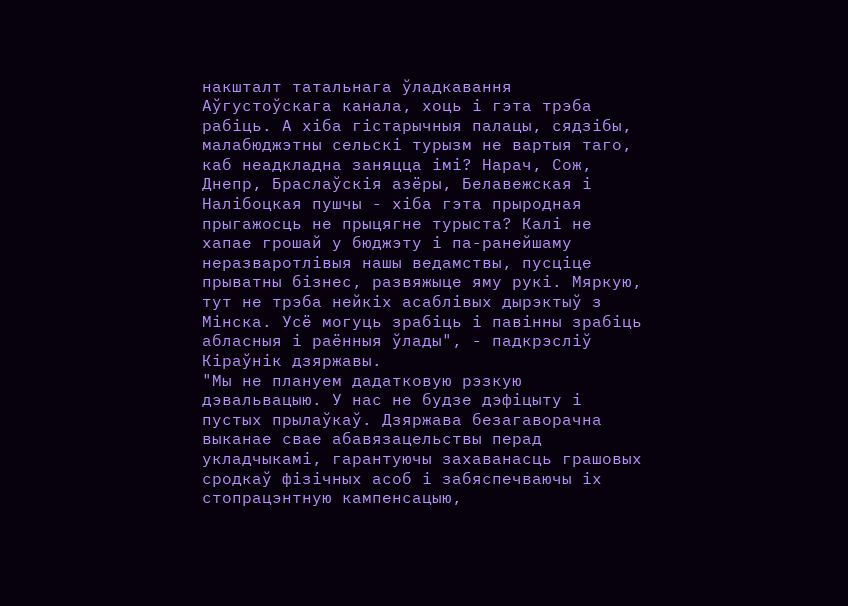накшталт татальнага ўладкавання Аўгустоўскага канала, хоць і гэта трэба рабіць. А хіба гістарычныя палацы, сядзібы, малабюджэтны сельскі турызм не вартыя таго, каб неадкладна заняцца імі? Нарач, Сож, Днепр, Браслаўскія азёры, Белавежская і Налібоцкая пушчы - хіба гэта прыродная прыгажосць не прыцягне турыста? Калі не хапае грошай у бюджэту і па-ранейшаму неразваротлівыя нашы ведамствы, пусціце прыватны бізнес, развяжыце яму рукі. Мяркую, тут не трэба нейкіх асаблівых дырэктыў з Мінска. Усё могуць зрабіць і павінны зрабіць абласныя і раённыя ўлады", - падкрэсліў Кіраўнік дзяржавы.
"Мы не плануем дадатковую рэзкую дэвальвацыю. У нас не будзе дэфіцыту і пустых прылаўкаў. Дзяржава безагаворачна выканае свае абавязацельствы перад укладчыкамі, гарантуючы захаванасць грашовых сродкаў фізічных асоб і забяспечваючы іх стопрацэнтную кампенсацыю,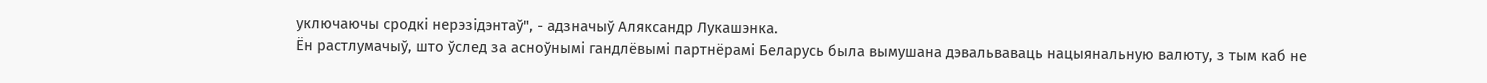уключаючы сродкі нерэзідэнтаў", - адзначыў Аляксандр Лукашэнка.
Ён растлумачыў, што ўслед за асноўнымі гандлёвымі партнёрамі Беларусь была вымушана дэвальваваць нацыянальную валюту, з тым каб не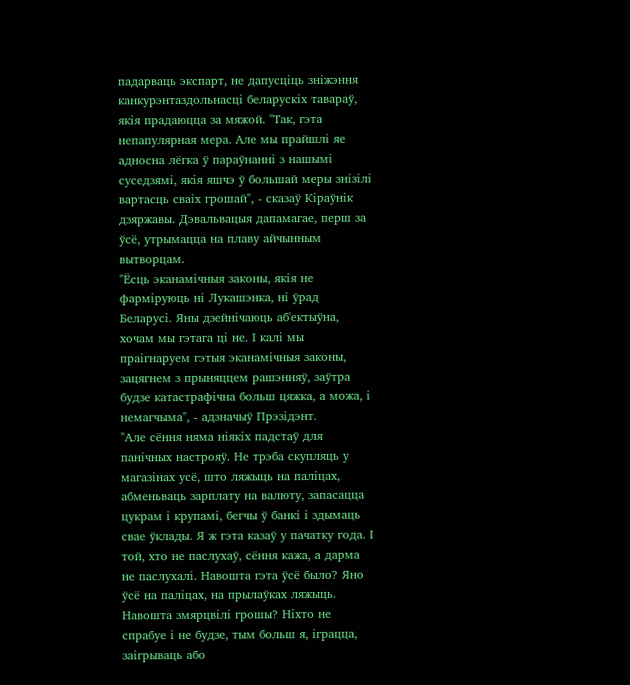падарваць экспарт, не дапусціць зніжэння канкурэнтаздольнасці беларускіх тавараў, якія прадаюцца за мяжой. "Так, гэта непапулярная мера. Але мы прайшлі яе адносна лёгка ў параўнанні з нашымі суседзямі, якія яшчэ ў большай меры знізілі вартасць сваіх грошай", - сказаў Кіраўнік дзяржавы. Дэвальвацыя дапамагае, перш за ўсё, утрымацца на плаву айчынным вытворцам.
"Ёсць эканамічныя законы, якія не фарміруюць ні Лукашэнка, ні ўрад Беларусі. Яны дзейнічаюць аб'ектыўна, хочам мы гэтага ці не. І калі мы праігнаруем гэтыя эканамічныя законы, зацягнем з прыняццем рашэнняў, заўтра будзе катастрафічна больш цяжка, а можа, і немагчыма", - адзначыў Прэзідэнт.
"Але сёння няма ніякіх падстаў для панічных настрояў. Не трэба скупляць у магазінах усё, што ляжыць на паліцах, абменьваць зарплату на валюту, запасацца цукрам і крупамі, бегчы ў банкі і здымаць свае ўклады. Я ж гэта казаў у пачатку года. І той, хто не паслухаў, сёння кажа, а дарма не паслухалі. Навошта гэта ўсё было? Яно ўсё на паліцах, на прылаўках ляжыць. Навошта змярцвілі грошы? Ніхто не спрабуе і не будзе, тым больш я, іграцца, заігрываць або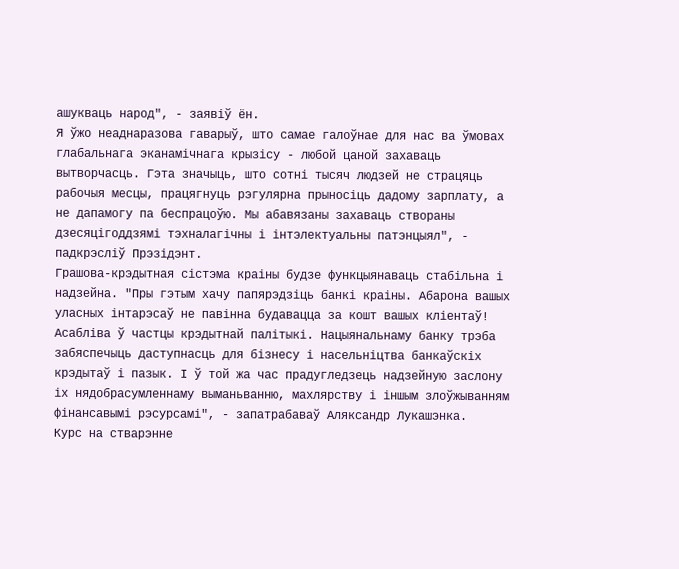ашукваць народ", - заявіў ён.
Я ўжо неаднаразова гаварыў, што самае галоўнае для нас ва ўмовах глабальнага эканамічнага крызісу - любой цаной захаваць вытворчасць. Гэта значыць, што сотні тысяч людзей не страцяць рабочыя месцы, працягнуць рэгулярна прыносіць дадому зарплату, а не дапамогу па беспрацоўю. Мы абавязаны захаваць створаны дзесяцігоддзямі тэхналагічны і інтэлектуальны патэнцыял", - падкрэсліў Прэзідэнт.
Грашова-крэдытная сістэма краіны будзе функцыянаваць стабільна і надзейна. "Пры гэтым хачу папярэдзіць банкі краіны. Абарона вашых уласных інтарэсаў не павінна будавацца за кошт вашых кліентаў! Асабліва ў частцы крэдытнай палітыкі. Нацыянальнаму банку трэба забяспечыць даступнасць для бізнесу і насельніцтва банкаўскіх крэдытаў і пазык. І ў той жа час прадугледзець надзейную заслону іх нядобрасумленнаму выманьванню, махлярству і іншым злоўжыванням фінансавымі рэсурсамі", - запатрабаваў Аляксандр Лукашэнка.
Курс на стварэнне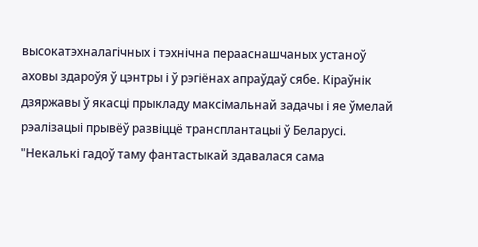высокатэхналагічных і тэхнічна перааснашчаных устаноў аховы здароўя ў цэнтры і ў рэгіёнах апраўдаў сябе. Кіраўнік дзяржавы ў якасці прыкладу максімальнай задачы і яе ўмелай рэалізацыі прывёў развіццё трансплантацыі ў Беларусі. "Некалькі гадоў таму фантастыкай здавалася сама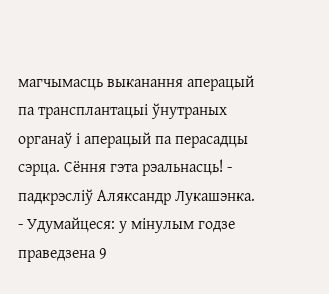магчымасць выканання аперацый па трансплантацыі ўнутраных органаў і аперацый па перасадцы сэрца. Сёння гэта рэальнасць! - падкрэсліў Аляксандр Лукашэнка. - Удумайцеся: у мінулым годзе праведзена 9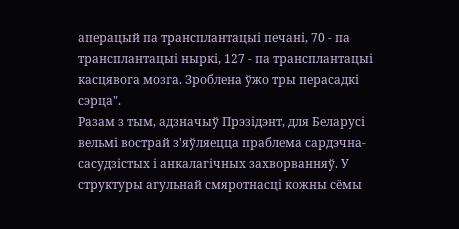аперацый па трансплантацыі печані, 70 - па трансплантацыі ныркі, 127 - па трансплантацыі касцявога мозга. Зроблена ўжо тры перасадкі сэрца".
Разам з тым, адзначыў Прэзідэнт, для Беларусі вельмі вострай з'яўляецца праблема сардэчна-сасудзістых і анкалагічных захворванняў. У структуры агульнай смяротнасці кожны сёмы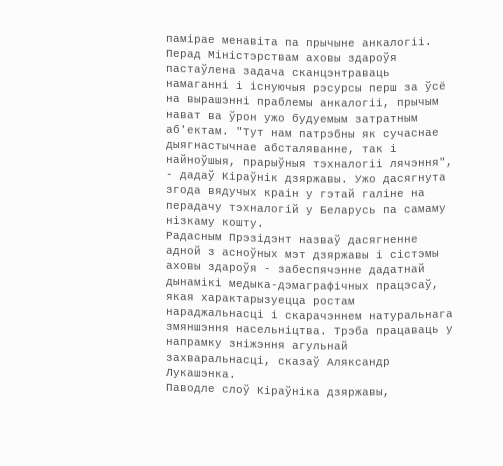памірае менавіта па прычыне анкалогіі. Перад Міністэрствам аховы здароўя пастаўлена задача сканцэнтраваць намаганні і існуючыя рэсурсы перш за ўсё на вырашэнні праблемы анкалогіі, прычым нават ва ўрон ужо будуемым затратным аб'ектам. "Тут нам патрэбны як сучаснае дыягнастычнае абсталяванне, так і найноўшыя, прарыўныя тэхналогіі лячэння", - дадаў Кіраўнік дзяржавы. Ужо дасягнута згода вядучых краін у гэтай галіне на перадачу тэхналогій у Беларусь па самаму нізкаму кошту.
Радасным Прэзідэнт назваў дасягненне адной з асноўных мэт дзяржавы і сістэмы аховы здароўя - забеспячэнне дадатнай дынамікі медыка-дэмаграфічных працэсаў, якая характарызуецца ростам нараджальнасці і скарачэннем натуральнага змяншэння насельніцтва. Трэба працаваць у напрамку зніжэння агульнай захваральнасці, сказаў Аляксандр Лукашэнка.
Паводле слоў Кіраўніка дзяржавы,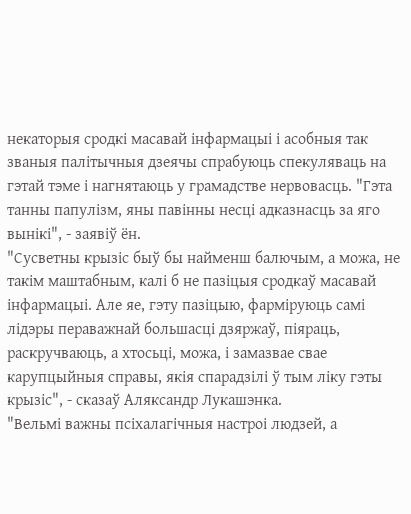некаторыя сродкі масавай інфармацыі і асобныя так званыя палітычныя дзеячы спрабуюць спекуляваць на гэтай тэме і нагнятаюць у грамадстве нервовасць. "Гэта танны папулізм, яны павінны несці адказнасць за яго вынікі", - заявіў ён.
"Сусветны крызіс быў бы найменш балючым, а можа, не такім маштабным, калі б не пазіцыя сродкаў масавай інфармацыі. Але яе, гэту пазіцыю, фарміруюць самі лідэры пераважнай большасці дзяржаў, піяраць, раскручваюць, а хтосьці, можа, і замазвае свае карупцыйныя справы, якія спарадзілі ў тым ліку гэты крызіс", - сказаў Аляксандр Лукашэнка.
"Вельмі важны псіхалагічныя настроі людзей, а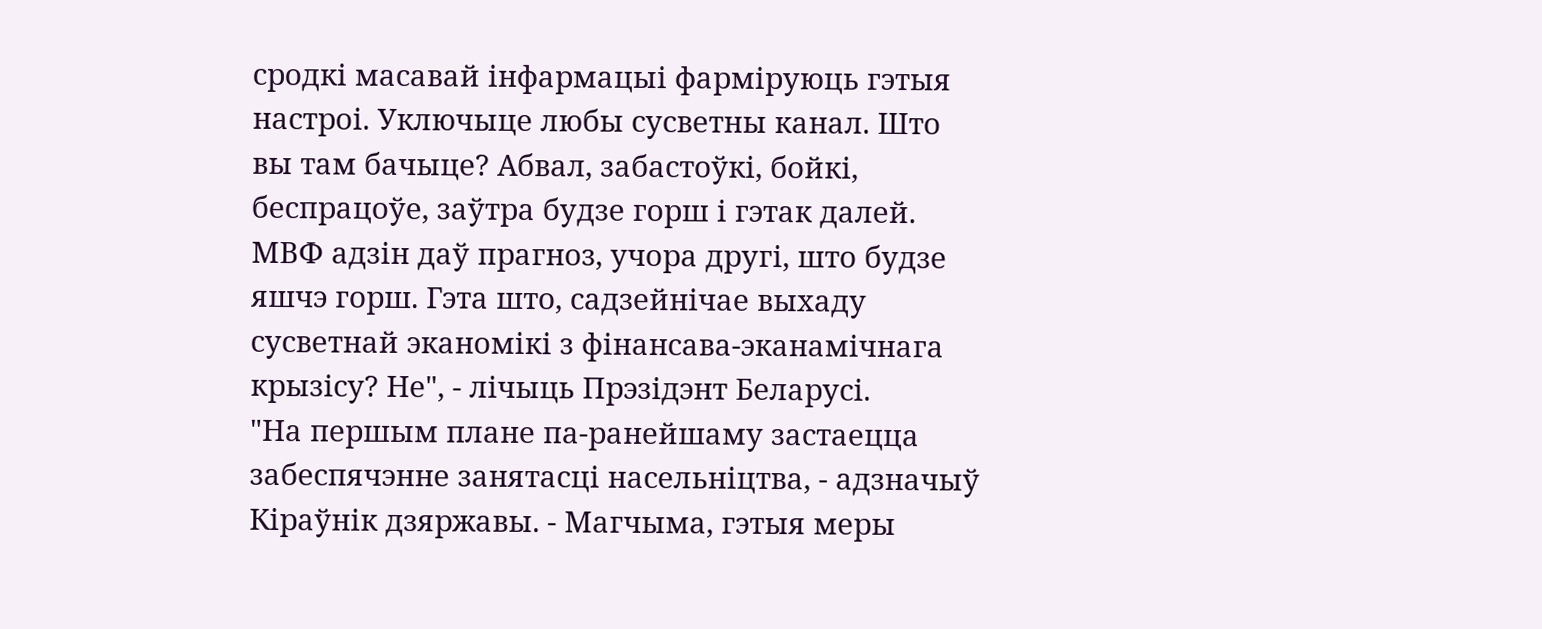сродкі масавай інфармацыі фарміруюць гэтыя настроі. Уключыце любы сусветны канал. Што вы там бачыце? Абвал, забастоўкі, бойкі, беспрацоўе, заўтра будзе горш і гэтак далей. МВФ адзін даў прагноз, учора другі, што будзе яшчэ горш. Гэта што, садзейнічае выхаду сусветнай эканомікі з фінансава-эканамічнага крызісу? Не", - лічыць Прэзідэнт Беларусі.
"На першым плане па-ранейшаму застаецца забеспячэнне занятасці насельніцтва, - адзначыў Кіраўнік дзяржавы. - Магчыма, гэтыя меры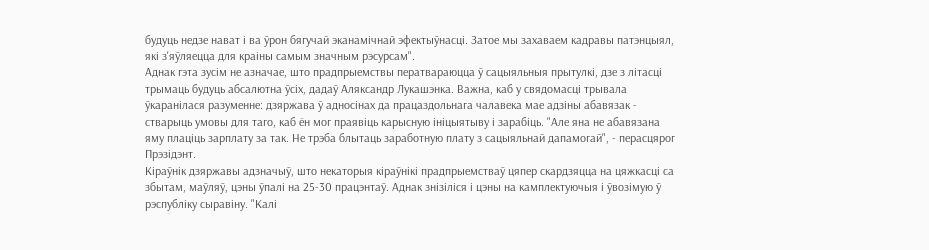будуць недзе нават і ва ўрон бягучай эканамічнай эфектыўнасці. Затое мы захаваем кадравы патэнцыял, які з'яўляецца для краіны самым значным рэсурсам".
Аднак гэта зусім не азначае, што прадпрыемствы ператвараюцца ў сацыяльныя прытулкі, дзе з літасці трымаць будуць абсалютна ўсіх, дадаў Аляксандр Лукашэнка. Важна, каб у свядомасці трывала ўкаранілася разуменне: дзяржава ў адносінах да працаздольнага чалавека мае адзіны абавязак - стварыць умовы для таго, каб ён мог праявіць карысную ініцыятыву і зарабіць. "Але яна не абавязана яму плаціць зарплату за так. Не трэба блытаць заработную плату з сацыяльнай дапамогай", - перасцярог Прэзідэнт.
Кіраўнік дзяржавы адзначыў, што некаторыя кіраўнікі прадпрыемстваў цяпер скардзяцца на цяжкасці са збытам, маўляў, цэны ўпалі на 25-30 працэнтаў. Аднак знізіліся і цэны на камплектуючыя і ўвозімую ў рэспубліку сыравіну. "Калі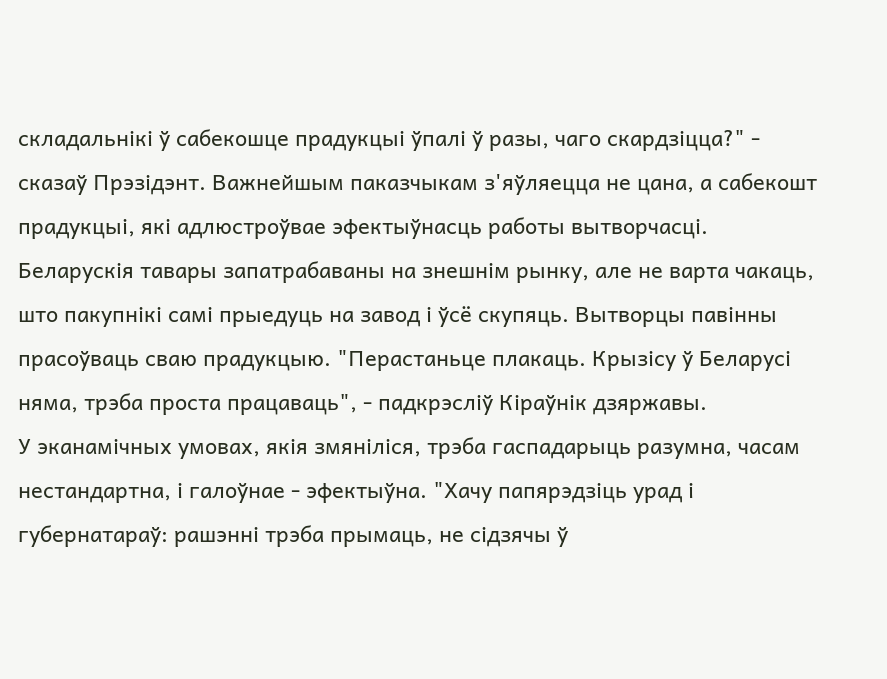складальнікі ў сабекошце прадукцыі ўпалі ў разы, чаго скардзіцца?" - сказаў Прэзідэнт. Важнейшым паказчыкам з'яўляецца не цана, а сабекошт прадукцыі, які адлюстроўвае эфектыўнасць работы вытворчасці. Беларускія тавары запатрабаваны на знешнім рынку, але не варта чакаць, што пакупнікі самі прыедуць на завод і ўсё скупяць. Вытворцы павінны прасоўваць сваю прадукцыю. "Перастаньце плакаць. Крызісу ў Беларусі няма, трэба проста працаваць", - падкрэсліў Кіраўнік дзяржавы.
У эканамічных умовах, якія змяніліся, трэба гаспадарыць разумна, часам нестандартна, і галоўнае - эфектыўна. "Хачу папярэдзіць урад і губернатараў: рашэнні трэба прымаць, не сідзячы ў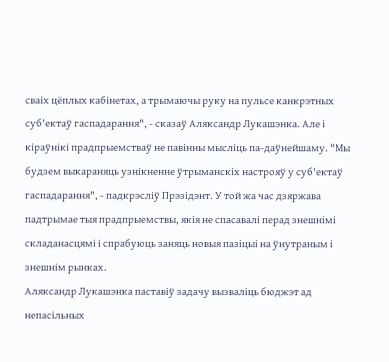сваіх цёплых кабінетах, а трымаючы руку на пульсе канкрэтных суб'ектаў гаспадарання", - сказаў Аляксандр Лукашэнка. Але і кіраўнікі прадпрыемстваў не павінны мысліць па-даўнейшаму. "Мы будзем выкараняць узнікненне ўтрыманскіх настрояў у суб'ектаў гаспадарання", - падкрэсліў Прэзідэнт. У той жа час дзяржава падтрымае тыя прадпрыемствы, якія не спасавалі перад знешнімі складанасцямі і спрабуюць заняць новыя пазіцыі на ўнутраным і знешнім рынках.
Аляксандр Лукашэнка паставіў задачу вызваліць бюджэт ад непасільных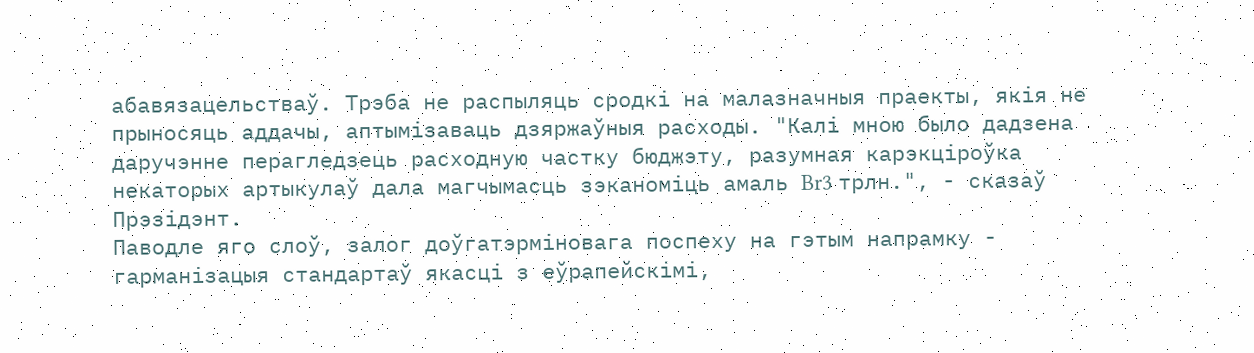абавязацельстваў. Трэба не распыляць сродкі на малазначныя праекты, якія не прыносяць аддачы, аптымізаваць дзяржаўныя расходы. "Калі мною было дадзена даручэнне перагледзець расходную частку бюджэту, разумная карэкціроўка некаторых артыкулаў дала магчымасць зэканоміць амаль Br3 трлн.", - сказаў Прэзідэнт.
Паводле яго слоў, залог доўгатэрміновага поспеху на гэтым напрамку - гарманізацыя стандартаў якасці з еўрапейскімі,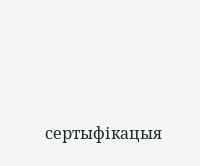сертыфікацыя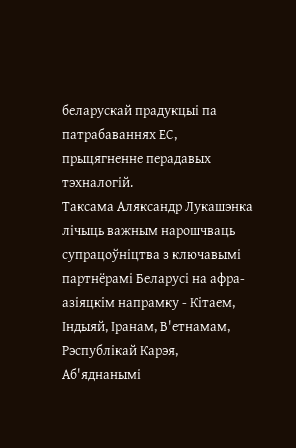беларускай прадукцыі па патрабаваннях ЕС, прыцягненне перадавых тэхналогій.
Таксама Аляксандр Лукашэнка лічыць важным нарошчваць супрацоўніцтва з ключавымі партнёрамі Беларусі на афра-азіяцкім напрамку - Кітаем, Індыяй, Іранам, В'етнамам, Рэспублікай Карэя, Аб'яднанымі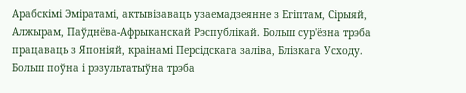Арабскімі Эміратамі, актывізаваць узаемадзеянне з Егіптам, Сірыяй, Алжырам, Паўднёва-Афрыканскай Рэспублікай. Больш сур'ёзна трэба працаваць з Японіяй, краінамі Персідскага заліва, Блізкага Усходу. Больш поўна і рэзультатыўна трэба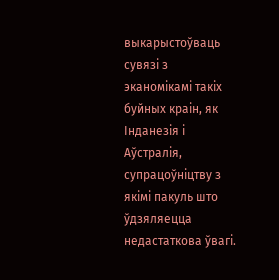выкарыстоўваць сувязі з эканомікамі такіх буйных краін, як Інданезія і Аўстралія, супрацоўніцтву з якімі пакуль што ўдзяляецца недастаткова ўвагі.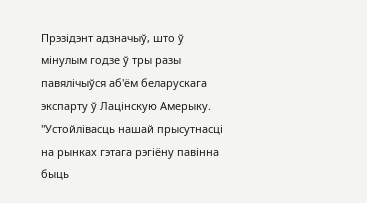Прэзідэнт адзначыў, што ў мінулым годзе ў тры разы павялічыўся аб'ём беларускага экспарту ў Лацінскую Амерыку. "Устойлівасць нашай прысутнасці на рынках гэтага рэгіёну павінна быць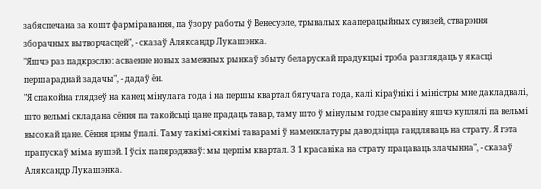забяспечана за кошт фарміравання, па ўзору работы ў Венесуэле, трывалых кааперацыйных сувязей, стварэння зборачных вытворчасцей", - сказаў Аляксандр Лукашэнка.
"Яшчэ раз падкрэслю: асваенне новых замежных рынкаў збыту беларускай прадукцыі трэба разглядаць у якасці першараднай задачы", - дадаў ён.
"Я спакойна глядзеў на канец мінулага года і на першы квартал бягучага года, калі кіраўнікі і міністры мне дакладвалі, што вельмі складана сёння па такойсьці цане прадаць тавар, таму што ў мінулым годзе сыравіну яшчэ куплялі па вельмі высокай цане. Сёння цэны ўпалі. Таму такімі-сякімі таварамі ў наменклатуры даводзіцца гандляваць на страту. Я гэта прапускаў міма вушэй. І ўсіх папярэджваў: мы церпім квартал. З 1 красавіка на страту працаваць злачынна", - сказаў Аляксандр Лукашэнка.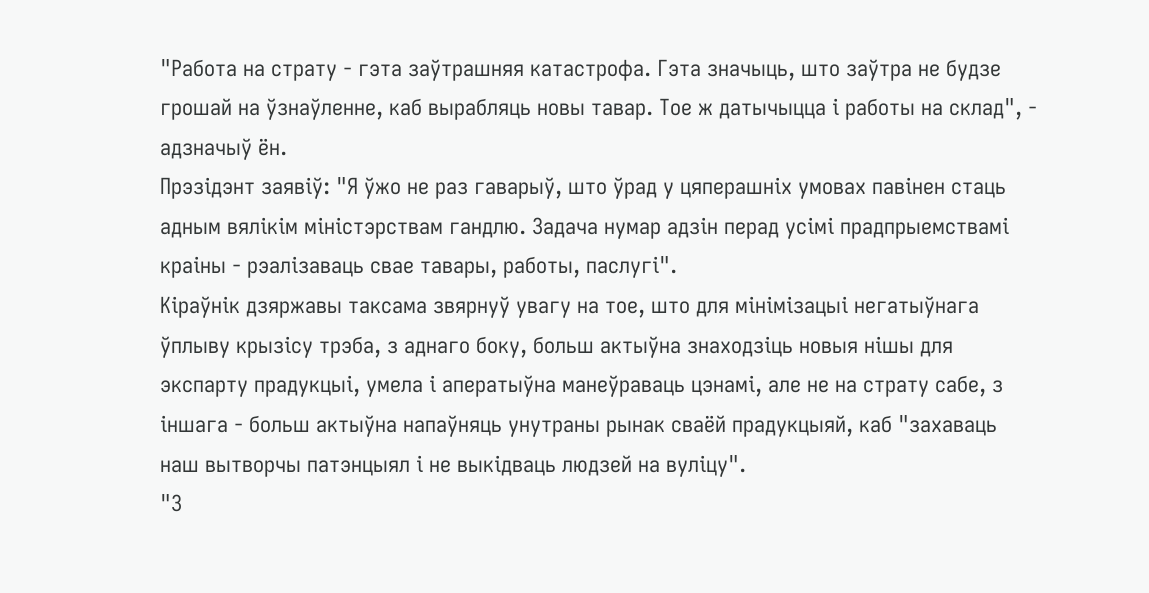"Работа на страту - гэта заўтрашняя катастрофа. Гэта значыць, што заўтра не будзе грошай на ўзнаўленне, каб вырабляць новы тавар. Тое ж датычыцца і работы на склад", - адзначыў ён.
Прэзідэнт заявіў: "Я ўжо не раз гаварыў, што ўрад у цяперашніх умовах павінен стаць адным вялікім міністэрствам гандлю. Задача нумар адзін перад усімі прадпрыемствамі краіны - рэалізаваць свае тавары, работы, паслугі".
Кіраўнік дзяржавы таксама звярнуў увагу на тое, што для мінімізацыі негатыўнага ўплыву крызісу трэба, з аднаго боку, больш актыўна знаходзіць новыя нішы для экспарту прадукцыі, умела і аператыўна манеўраваць цэнамі, але не на страту сабе, з іншага - больш актыўна напаўняць унутраны рынак сваёй прадукцыяй, каб "захаваць наш вытворчы патэнцыял і не выкідваць людзей на вуліцу".
"З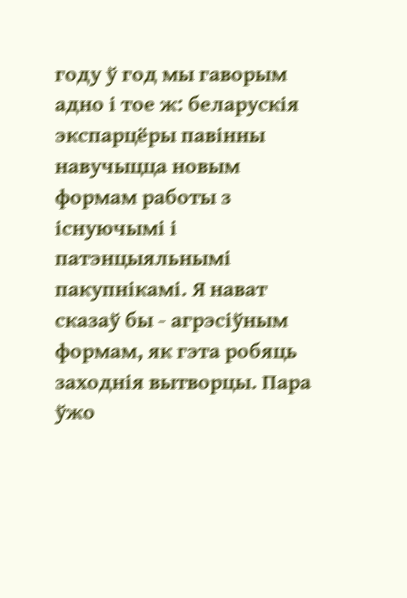году ў год мы гаворым адно і тое ж: беларускія экспарцёры павінны навучыцца новым формам работы з існуючымі і патэнцыяльнымі пакупнікамі. Я нават сказаў бы - агрэсіўным формам, як гэта робяць заходнія вытворцы. Пара ўжо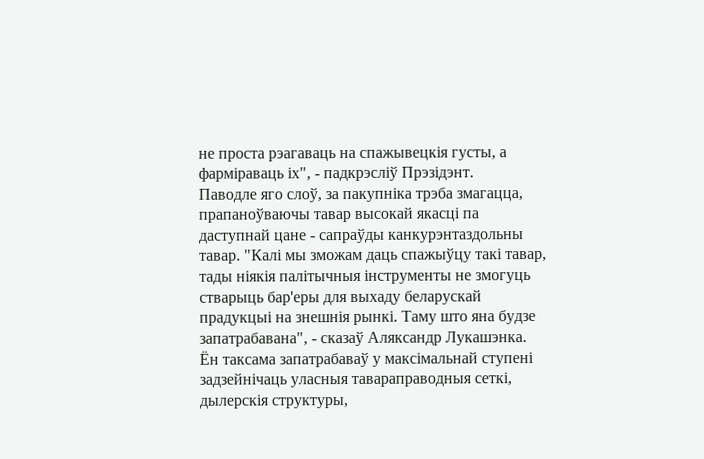не проста рэагаваць на спажывецкія густы, а фарміраваць іх", - падкрэсліў Прэзідэнт.
Паводле яго слоў, за пакупніка трэба змагацца, прапаноўваючы тавар высокай якасці па даступнай цане - сапраўды канкурэнтаздольны тавар. "Калі мы зможам даць спажыўцу такі тавар, тады ніякія палітычныя інструменты не змогуць стварыць бар'еры для выхаду беларускай прадукцыі на знешнія рынкі. Таму што яна будзе запатрабавана", - сказаў Аляксандр Лукашэнка.
Ён таксама запатрабаваў у максімальнай ступені задзейнічаць уласныя тавараправодныя сеткі, дылерскія структуры,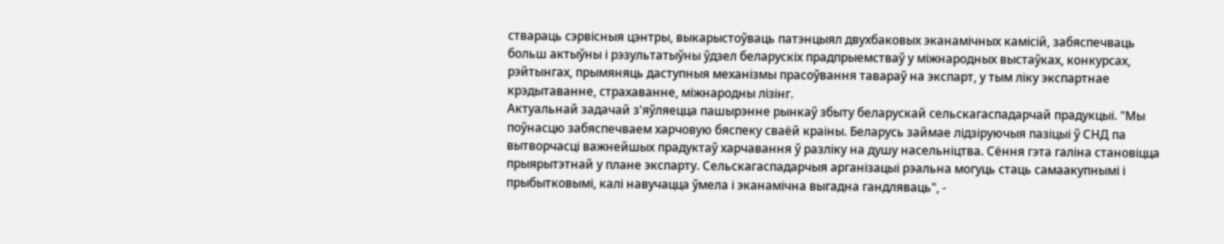ствараць сэрвісныя цэнтры, выкарыстоўваць патэнцыял двухбаковых эканамічных камісій, забяспечваць больш актыўны і рэзультатыўны ўдзел беларускіх прадпрыемстваў у міжнародных выстаўках, конкурсах, рэйтынгах, прымяняць даступныя механізмы прасоўвання тавараў на экспарт, у тым ліку экспартнае крэдытаванне, страхаванне, міжнародны лізінг.
Актуальнай задачай з'яўляецца пашырэнне рынкаў збыту беларускай сельскагаспадарчай прадукцыі. "Мы поўнасцю забяспечваем харчовую бяспеку сваёй краіны. Беларусь займае лідзіруючыя пазіцыі ў СНД па вытворчасці важнейшых прадуктаў харчавання ў разліку на душу насельніцтва. Сёння гэта галіна становіцца прыярытэтнай у плане экспарту. Сельскагаспадарчыя арганізацыі рэальна могуць стаць самаакупнымі і прыбытковымі, калі навучацца ўмела і эканамічна выгадна гандляваць", -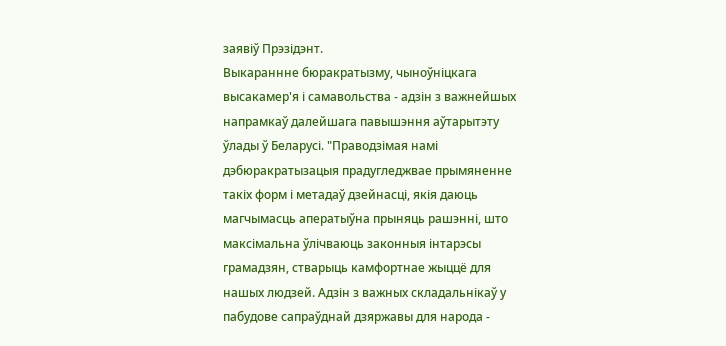заявіў Прэзідэнт.
Выкараннне бюракратызму, чыноўніцкага высакамер'я і самавольства - адзін з важнейшых напрамкаў далейшага павышэння аўтарытэту ўлады ў Беларусі. "Праводзімая намі дэбюракратызацыя прадугледжвае прымяненне такіх форм і метадаў дзейнасці, якія даюць магчымасць аператыўна прыняць рашэнні, што максімальна ўлічваюць законныя інтарэсы грамадзян, стварыць камфортнае жыццё для нашых людзей. Адзін з важных складальнікаў у пабудове сапраўднай дзяржавы для народа -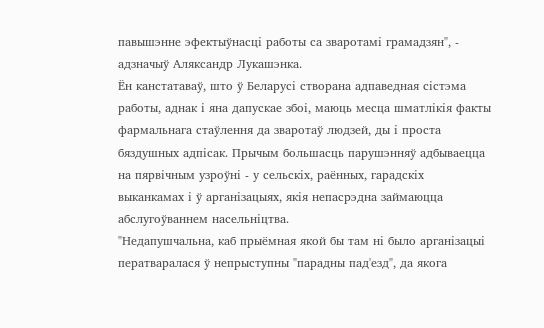павышэнне эфектыўнасці работы са зваротамі грамадзян", - адзначыў Аляксандр Лукашэнка.
Ён канстатаваў, што ў Беларусі створана адпаведная сістэма работы, аднак і яна дапускае збоі, маюць месца шматлікія факты фармальнага стаўлення да зваротаў людзей, ды і проста бяздушных адпісак. Прычым большасць парушэнняў адбываецца на пярвічным узроўні - у сельскіх, раённых, гарадскіх выканкамах і ў арганізацыях, якія непасрэдна займаюцца абслугоўваннем насельніцтва.
"Недапушчальна, каб прыёмная якой бы там ні было арганізацыі ператваралася ў непрыступны "парадны пад'езд", да якога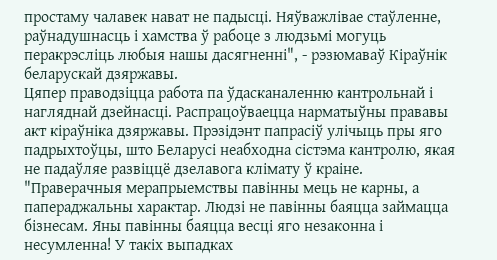простаму чалавек нават не падысці. Няўважлівае стаўленне, раўнадушнасць і хамства ў рабоце з людзьмі могуць перакрэсліць любыя нашы дасягненні", - рэзюмаваў Кіраўнік беларускай дзяржавы.
Цяпер праводзіцца работа па ўдасканаленню кантрольнай і нагляднай дзейнасці. Распрацоўваецца нарматыўны прававы акт кіраўніка дзяржавы. Прэзідэнт папрасіў улічыць пры яго падрыхтоўцы, што Беларусі неабходна сістэма кантролю, якая не падаўляе развіццё дзелавога клімату ў краіне.
"Праверачныя мерапрыемствы павінны мець не карны, а папераджальны характар. Людзі не павінны баяцца займацца бізнесам. Яны павінны баяцца весці яго незаконна і несумленна! У такіх выпадках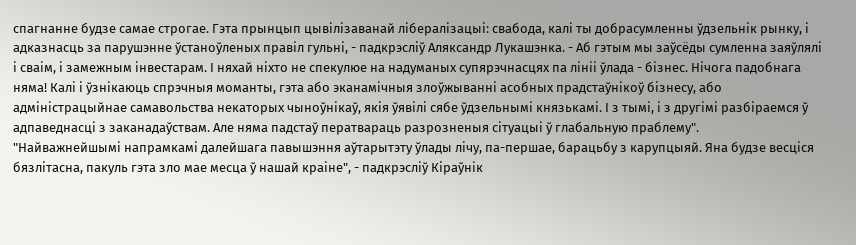спагнанне будзе самае строгае. Гэта прынцып цывілізаванай лібералізацыі: свабода, калі ты добрасумленны ўдзельнік рынку, і адказнасць за парушэнне ўстаноўленых правіл гульні, - падкрэсліў Аляксандр Лукашэнка. - Аб гэтым мы заўсёды сумленна заяўлялі і сваім, і замежным інвестарам. І няхай ніхто не спекулюе на надуманых супярэчнасцях па лініі ўлада - бізнес. Нічога падобнага няма! Калі і ўзнікаюць спрэчныя моманты, гэта або эканамічныя злоўжыванні асобных прадстаўнікоў бізнесу, або адміністрацыйнае самавольства некаторых чыноўнікаў, якія ўявілі сябе ўдзельнымі князькамі. І з тымі, і з другімі разбіраемся ў адпаведнасці з заканадаўствам. Але няма падстаў ператвараць разрозненыя сітуацыі ў глабальную праблему".
"Найважнейшымі напрамкамі далейшага павышэння аўтарытэту ўлады лічу, па-першае, барацьбу з карупцыяй. Яна будзе весціся бязлітасна, пакуль гэта зло мае месца ў нашай краіне", - падкрэсліў Кіраўнік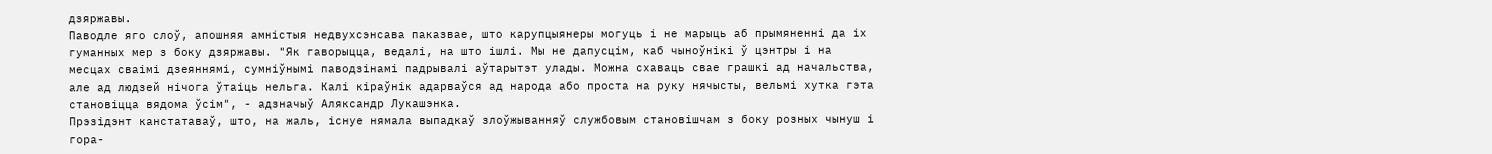дзяржавы.
Паводле яго слоў, апошняя амністыя недвухсэнсава паказвае, што карупцыянеры могуць і не марыць аб прымяненні да іх гуманных мер з боку дзяржавы. "Як гаворыцца, ведалі, на што ішлі. Мы не дапусцім, каб чыноўнікі ў цэнтры і на месцах сваімі дзеяннямі, сумніўнымі паводзінамі падрывалі аўтарытэт улады. Можна схаваць свае грашкі ад начальства, але ад людзей нічога ўтаіць нельга. Калі кіраўнік адарваўся ад народа або проста на руку нячысты, вельмі хутка гэта становіцца вядома ўсім", - адзначыў Аляксандр Лукашэнка.
Прэзідэнт канстатаваў, што, на жаль, існуе нямала выпадкаў злоўжыванняў службовым становішчам з боку розных чынуш і гора-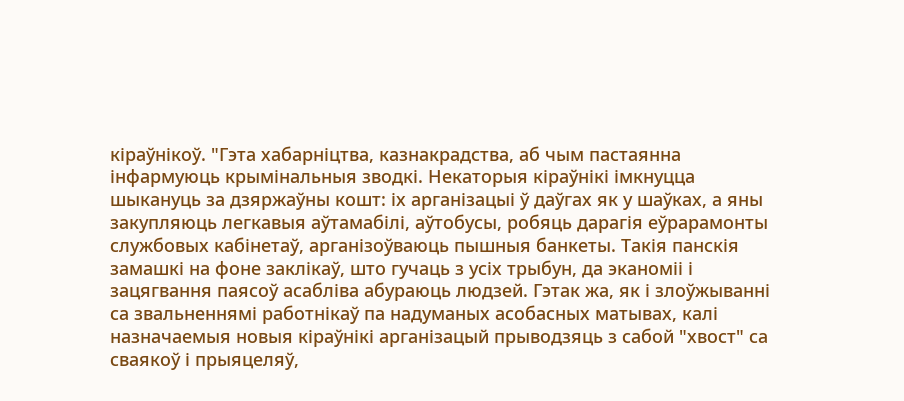кіраўнікоў. "Гэта хабарніцтва, казнакрадства, аб чым пастаянна інфармуюць крымінальныя зводкі. Некаторыя кіраўнікі імкнуцца шыкануць за дзяржаўны кошт: іх арганізацыі ў даўгах як у шаўках, а яны закупляюць легкавыя аўтамабілі, аўтобусы, робяць дарагія еўрарамонты службовых кабінетаў, арганізоўваюць пышныя банкеты. Такія панскія замашкі на фоне заклікаў, што гучаць з усіх трыбун, да эканоміі і зацягвання паясоў асабліва абураюць людзей. Гэтак жа, як і злоўжыванні са звальненнямі работнікаў па надуманых асобасных матывах, калі назначаемыя новыя кіраўнікі арганізацый прыводзяць з сабой "хвост" са сваякоў і прыяцеляў,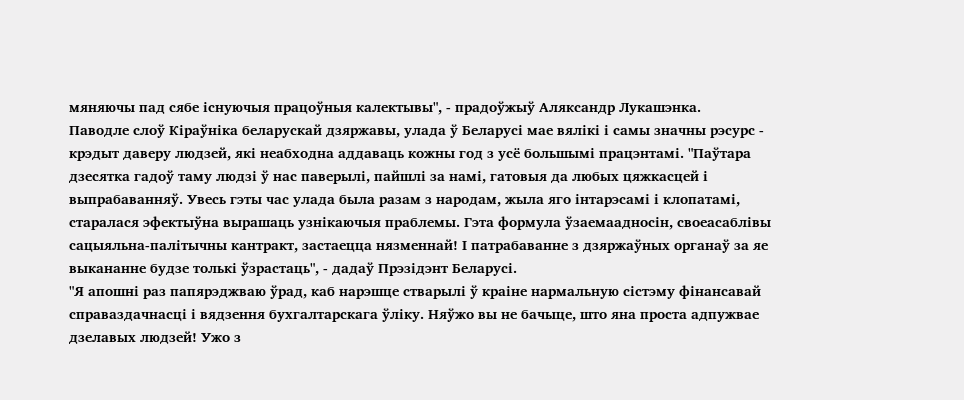мяняючы пад сябе існуючыя працоўныя калектывы", - прадоўжыў Аляксандр Лукашэнка.
Паводле слоў Кіраўніка беларускай дзяржавы, улада ў Беларусі мае вялікі і самы значны рэсурс - крэдыт даверу людзей, які неабходна аддаваць кожны год з усё большымі працэнтамі. "Паўтара дзесятка гадоў таму людзі ў нас паверылі, пайшлі за намі, гатовыя да любых цяжкасцей і выпрабаванняў. Увесь гэты час улада была разам з народам, жыла яго інтарэсамі і клопатамі, старалася эфектыўна вырашаць узнікаючыя праблемы. Гэта формула ўзаемаадносін, своеасаблівы сацыяльна-палітычны кантракт, застаецца нязменнай! І патрабаванне з дзяржаўных органаў за яе выкананне будзе толькі ўзрастаць", - дадаў Прэзідэнт Беларусі.
"Я апошні раз папярэджваю ўрад, каб нарэшце стварылі ў краіне нармальную сістэму фінансавай справаздачнасці і вядзення бухгалтарскага ўліку. Няўжо вы не бачыце, што яна проста адпужвае дзелавых людзей! Ужо з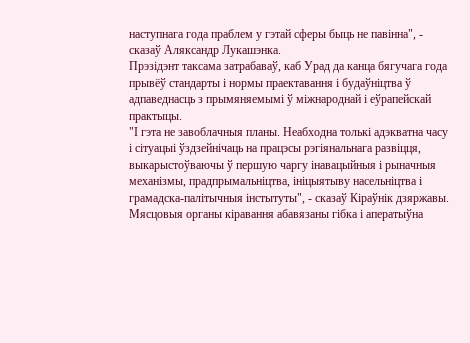наступнага года праблем у гэтай сферы быць не павінна", - сказаў Аляксандр Лукашэнка.
Прэзідэнт таксама затрабаваў, каб Урад да канца бягучага года прывёў стандарты і нормы праектавання і будаўніцтва ў адпаведнасць з прымяняемымі ў міжнароднай і еўрапейскай практыцы.
"І гэта не завоблачныя планы. Неабходна толькі адэкватна часу і сітуацыі ўздзейнічаць на працэсы рэгіянальнага развіцця, выкарыстоўваючы ў першую чаргу інавацыйныя і рыначныя механізмы, прадпрымальніцтва, ініцыятыву насельніцтва і грамадска-палітычныя інстытуты", - сказаў Кіраўнік дзяржавы.
Мясцовыя органы кіравання абавязаны гібка і аператыўна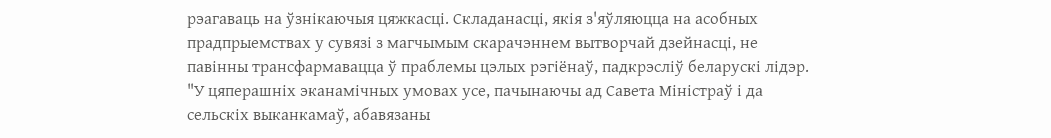рэагаваць на ўзнікаючыя цяжкасці. Складанасці, якія з'яўляюцца на асобных прадпрыемствах у сувязі з магчымым скарачэннем вытворчай дзейнасці, не павінны трансфармавацца ў праблемы цэлых рэгіёнаў, падкрэсліў беларускі лідэр. "У цяперашніх эканамічных умовах усе, пачынаючы ад Савета Міністраў і да сельскіх выканкамаў, абавязаны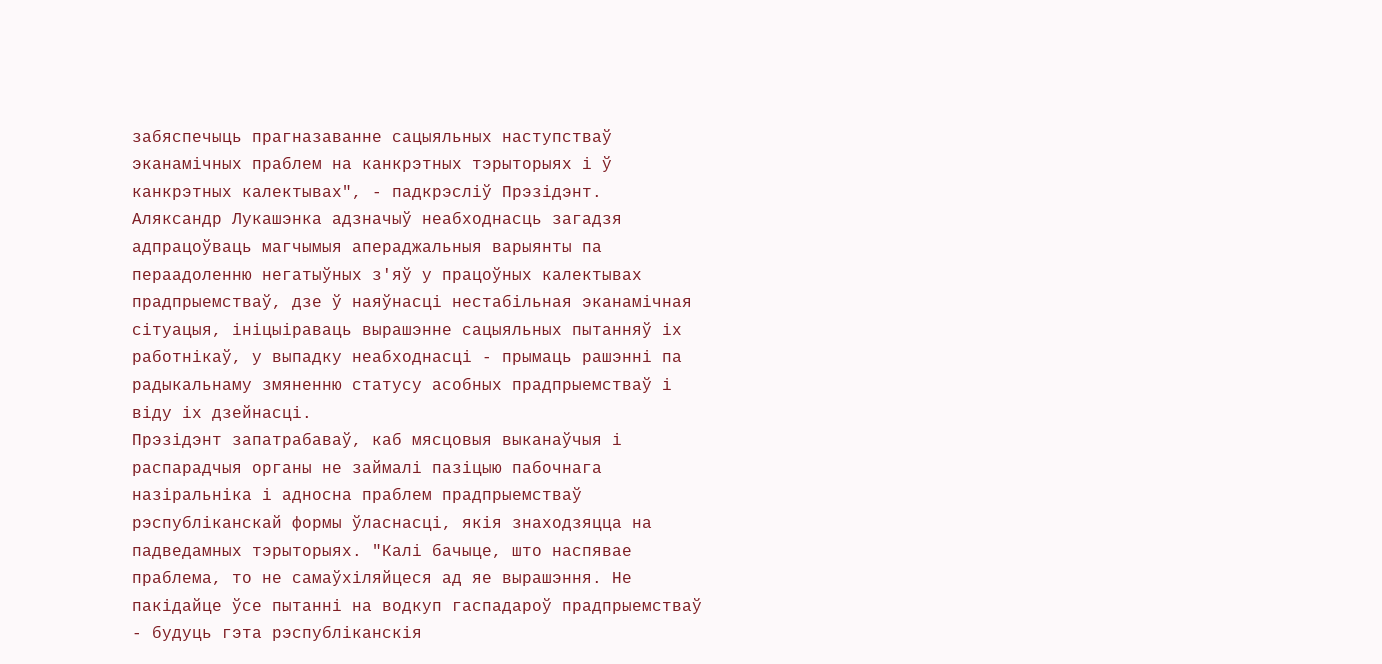забяспечыць прагназаванне сацыяльных наступстваў эканамічных праблем на канкрэтных тэрыторыях і ў канкрэтных калектывах", - падкрэсліў Прэзідэнт.
Аляксандр Лукашэнка адзначыў неабходнасць загадзя адпрацоўваць магчымыя апераджальныя варыянты па пераадоленню негатыўных з'яў у працоўных калектывах прадпрыемстваў, дзе ў наяўнасці нестабільная эканамічная сітуацыя, ініцыіраваць вырашэнне сацыяльных пытанняў іх работнікаў, у выпадку неабходнасці - прымаць рашэнні па радыкальнаму змяненню статусу асобных прадпрыемстваў і віду іх дзейнасці.
Прэзідэнт запатрабаваў, каб мясцовыя выканаўчыя і распарадчыя органы не займалі пазіцыю пабочнага назіральніка і адносна праблем прадпрыемстваў рэспубліканскай формы ўласнасці, якія знаходзяцца на падведамных тэрыторыях. "Калі бачыце, што наспявае праблема, то не самаўхіляйцеся ад яе вырашэння. Не пакідайце ўсе пытанні на водкуп гаспадароў прадпрыемстваў - будуць гэта рэспубліканскія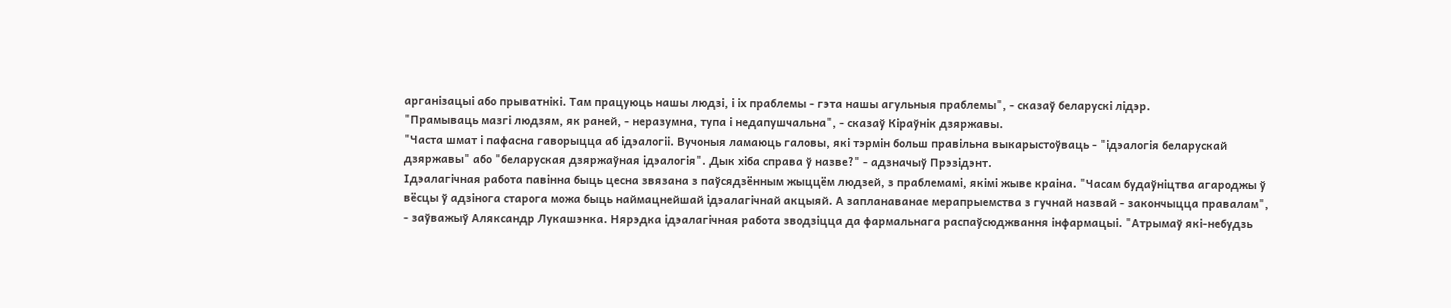арганізацыі або прыватнікі. Там працуюць нашы людзі, і іх праблемы - гэта нашы агульныя праблемы", - сказаў беларускі лідэр.
"Прамываць мазгі людзям, як раней, - неразумна, тупа і недапушчальна", - сказаў Кіраўнік дзяржавы.
"Часта шмат і пафасна гаворыцца аб ідэалогіі. Вучоныя ламаюць галовы, які тэрмін больш правільна выкарыстоўваць - "ідэалогія беларускай дзяржавы" або "беларуская дзяржаўная ідэалогія". Дык хіба справа ў назве?" - адзначыў Прэзідэнт.
Ідэалагічная работа павінна быць цесна звязана з паўсядзённым жыццём людзей, з праблемамі, якімі жыве краіна. "Часам будаўніцтва агароджы ў вёсцы ў адзінога старога можа быць наймацнейшай ідэалагічнай акцыяй. А запланаванае мерапрыемства з гучнай назвай - закончыцца правалам", - заўважыў Аляксандр Лукашэнка. Нярэдка ідэалагічная работа зводзіцца да фармальнага распаўсюджвання інфармацыі. "Атрымаў які-небудзь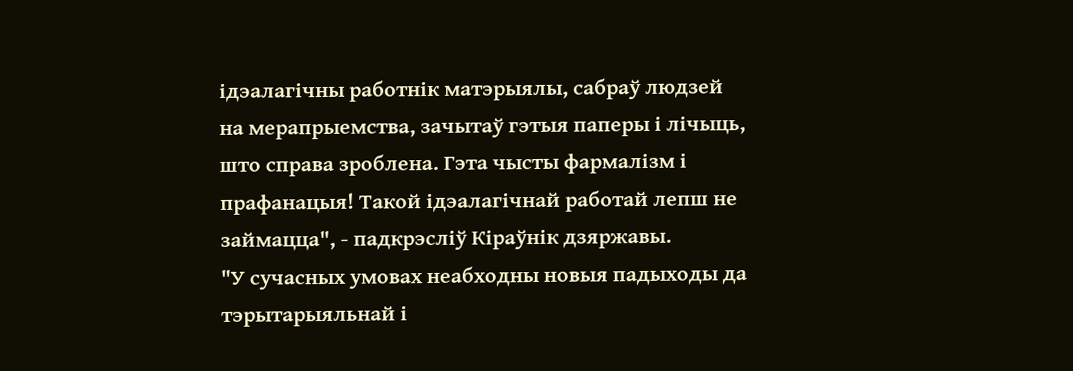ідэалагічны работнік матэрыялы, сабраў людзей на мерапрыемства, зачытаў гэтыя паперы і лічыць, што справа зроблена. Гэта чысты фармалізм і прафанацыя! Такой ідэалагічнай работай лепш не займацца", - падкрэсліў Кіраўнік дзяржавы.
"У сучасных умовах неабходны новыя падыходы да тэрытарыяльнай і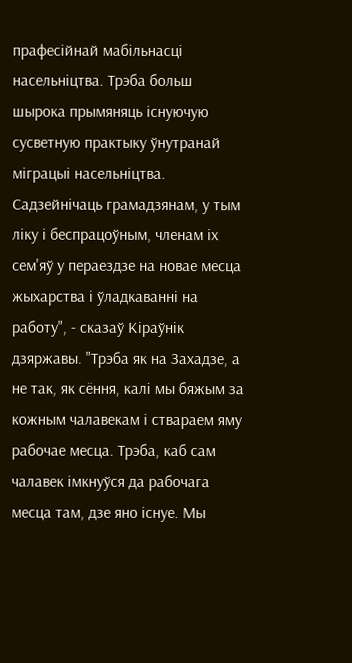прафесійнай мабільнасці насельніцтва. Трэба больш шырока прымяняць існуючую сусветную практыку ўнутранай міграцыі насельніцтва. Садзейнічаць грамадзянам, у тым ліку і беспрацоўным, членам іх сем'яў у пераездзе на новае месца жыхарства і ўладкаванні на работу", - сказаў Кіраўнік дзяржавы. "Трэба як на Захадзе, а не так, як сёння, калі мы бяжым за кожным чалавекам і ствараем яму рабочае месца. Трэба, каб сам чалавек імкнуўся да рабочага месца там, дзе яно існуе. Мы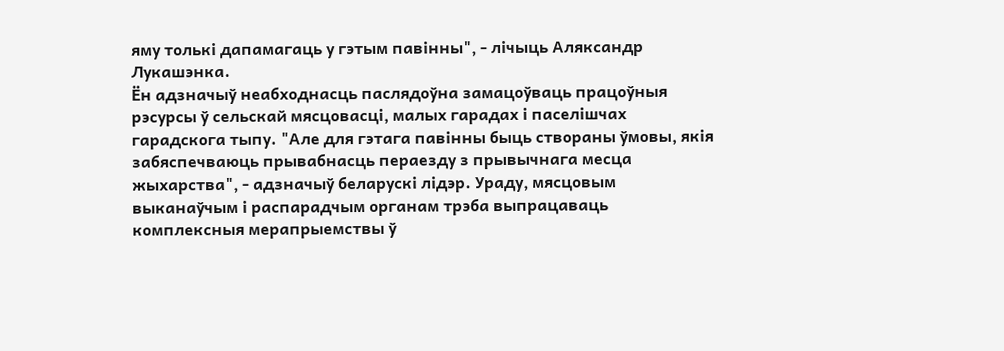яму толькі дапамагаць у гэтым павінны", - лічыць Аляксандр Лукашэнка.
Ён адзначыў неабходнасць паслядоўна замацоўваць працоўныя рэсурсы ў сельскай мясцовасці, малых гарадах і паселішчах гарадскога тыпу. "Але для гэтага павінны быць створаны ўмовы, якія забяспечваюць прывабнасць пераезду з прывычнага месца жыхарства", - адзначыў беларускі лідэр. Ураду, мясцовым выканаўчым і распарадчым органам трэба выпрацаваць комплексныя мерапрыемствы ў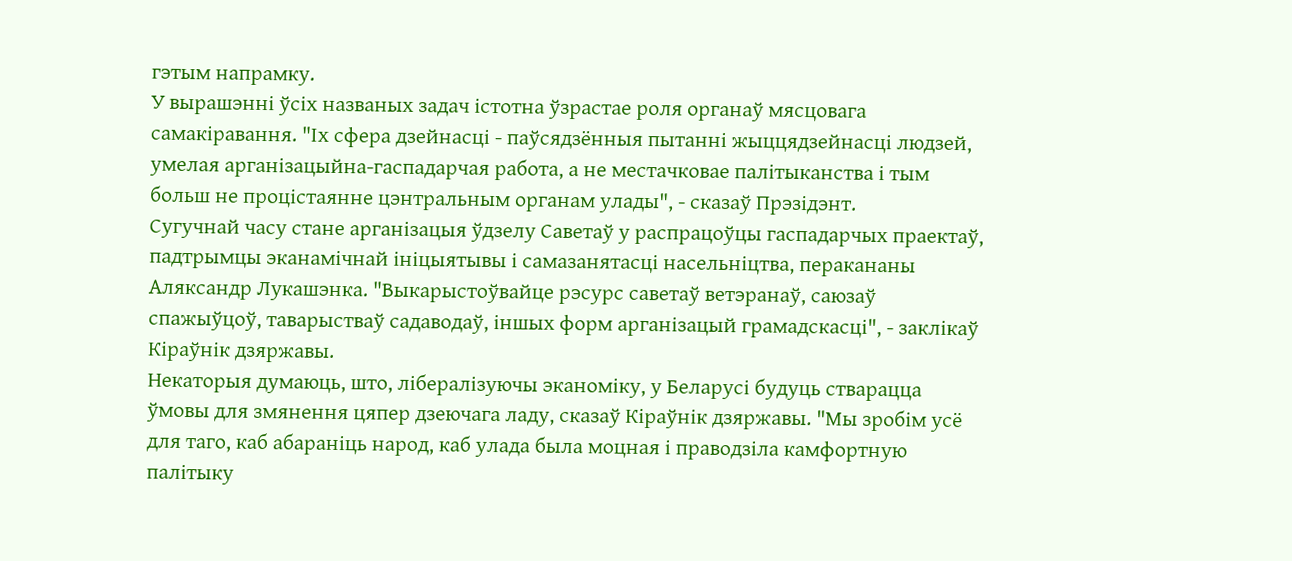гэтым напрамку.
У вырашэнні ўсіх названых задач істотна ўзрастае роля органаў мясцовага самакіравання. "Іх сфера дзейнасці - паўсядзённыя пытанні жыццядзейнасці людзей, умелая арганізацыйна-гаспадарчая работа, а не местачковае палітыканства і тым больш не процістаянне цэнтральным органам улады", - сказаў Прэзідэнт.
Сугучнай часу стане арганізацыя ўдзелу Саветаў у распрацоўцы гаспадарчых праектаў, падтрымцы эканамічнай ініцыятывы і самазанятасці насельніцтва, перакананы Аляксандр Лукашэнка. "Выкарыстоўвайце рэсурс саветаў ветэранаў, саюзаў спажыўцоў, таварыстваў садаводаў, іншых форм арганізацый грамадскасці", - заклікаў Кіраўнік дзяржавы.
Некаторыя думаюць, што, лібералізуючы эканоміку, у Беларусі будуць стварацца ўмовы для змянення цяпер дзеючага ладу, сказаў Кіраўнік дзяржавы. "Мы зробім усё для таго, каб абараніць народ, каб улада была моцная і праводзіла камфортную палітыку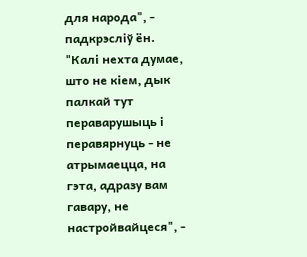для народа", - падкрэсліў ён.
"Калі нехта думае, што не кіем, дык палкай тут пераварушыць і перавярнуць - не атрымаецца, на гэта, адразу вам гавару, не настройвайцеся", -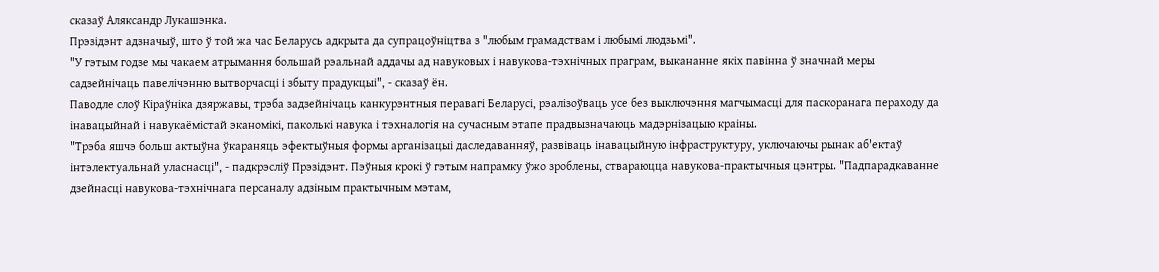сказаў Аляксандр Лукашэнка.
Прэзідэнт адзначыў, што ў той жа час Беларусь адкрыта да супрацоўніцтва з "любым грамадствам і любымі людзьмі".
"У гэтым годзе мы чакаем атрымання большай рэальнай аддачы ад навуковых і навукова-тэхнічных праграм, выкананне якіх павінна ў значнай меры садзейнічаць павелічэнню вытворчасці і збыту прадукцыі", - сказаў ён.
Паводле слоў Кіраўніка дзяржавы, трэба задзейнічаць канкурэнтныя перавагі Беларусі, рэалізоўваць усе без выключэння магчымасці для паскоранага пераходу да інавацыйнай і навукаёмістай эканомікі, паколькі навука і тэхналогія на сучасным этапе прадвызначаюць мадэрнізацыю краіны.
"Трэба яшчэ больш актыўна ўкараняць эфектыўныя формы арганізацыі даследаванняў, развіваць інавацыйную інфраструктуру, уключаючы рынак аб'ектаў інтэлектуальнай уласнасці", - падкрэсліў Прэзідэнт. Пэўныя крокі ў гэтым напрамку ўжо зроблены, ствараюцца навукова-практычныя цэнтры. "Падпарадкаванне дзейнасці навукова-тэхнічнага персаналу адзіным практычным мэтам,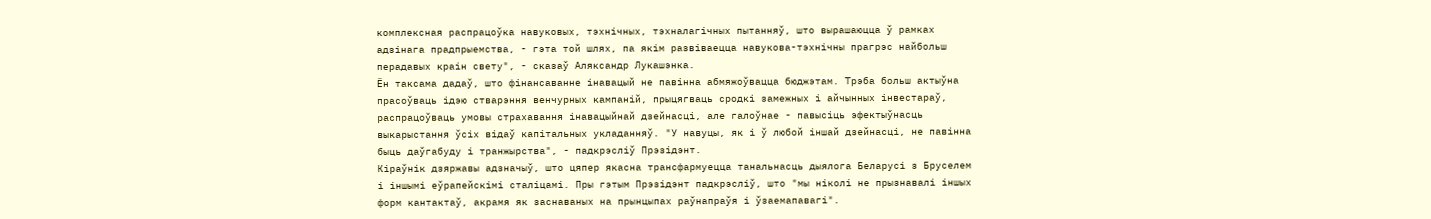комплексная распрацоўка навуковых, тэхнічных, тэхналагічных пытанняў, што вырашаюцца ў рамках адзінага прадпрыемства, - гэта той шлях, па якім развіваецца навукова-тэхнічны прагрэс найбольш перадавых краін свету", - сказаў Аляксандр Лукашэнка.
Ён таксама дадаў, што фінансаванне інавацый не павінна абмяжоўвацца бюджэтам. Трэба больш актыўна прасоўваць ідэю стварэння венчурных кампаній, прыцягваць сродкі замежных і айчынных інвестараў, распрацоўваць умовы страхавання інавацыйнай дзейнасці, але галоўнае - павысіць эфектыўнасць выкарыстання ўсіх відаў капітальных укладанняў. "У навуцы, як і ў любой іншай дзейнасці, не павінна быць даўгабуду і транжырства", - падкрэсліў Прэзідэнт.
Кіраўнік дзяржавы адзначыў, што цяпер якасна трансфармуецца танальнасць дыялога Беларусі з Бруселем і іншымі еўрапейскімі сталіцамі. Пры гэтым Прэзідэнт падкрэсліў, што "мы ніколі не прызнавалі іншых форм кантактаў, акрамя як заснаваных на прынцыпах раўнапраўя і ўзаемапавагі".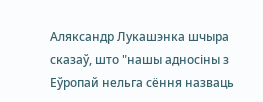Аляксандр Лукашэнка шчыра сказаў, што "нашы адносіны з Еўропай нельга сёння назваць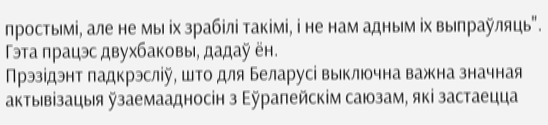простымі, але не мы іх зрабілі такімі, і не нам адным іх выпраўляць". Гэта працэс двухбаковы, дадаў ён.
Прэзідэнт падкрэсліў, што для Беларусі выключна важна значная актывізацыя ўзаемаадносін з Еўрапейскім саюзам, які застаецца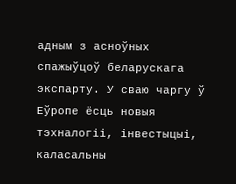адным з асноўных спажыўцоў беларускага экспарту. У сваю чаргу ў Еўропе ёсць новыя тэхналогіі, інвестыцыі, каласальны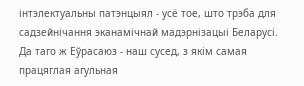інтэлектуальны патэнцыял - усё тое, што трэба для садзейнічання эканамічнай мадэрнізацыі Беларусі. Да таго ж Еўрасаюз - наш сусед, з якім самая працяглая агульная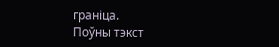граніца.
Поўны тэкст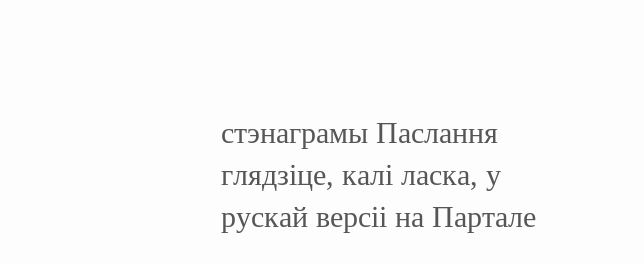стэнаграмы Паслання глядзіце, калі ласка, у рускай версіі на Партале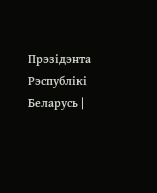Прэзідэнта Рэспублікі Беларусь |